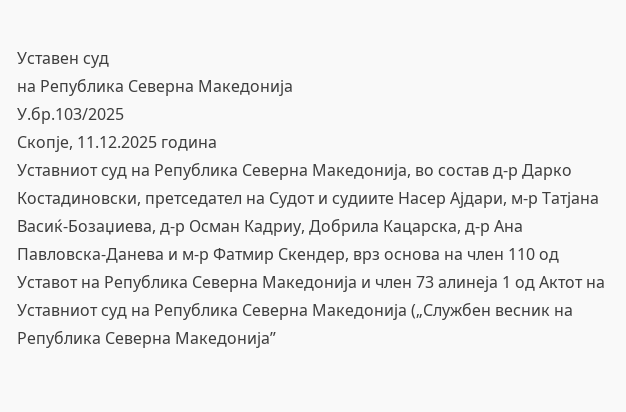Уставен суд
на Република Северна Македонија
У.бр.103/2025
Скопје, 11.12.2025 година
Уставниот суд на Република Северна Македонија, во состав д-р Дарко Костадиновски, претседател на Судот и судиите Насер Ајдари, м-р Татјана Васиќ-Бозаџиева, д-р Осман Кадриу, Добрила Кацарска, д-р Ана Павловска-Данева и м-р Фатмир Скендер, врз основа на член 110 од Уставот на Република Северна Македонија и член 73 алинеја 1 од Актот на Уставниот суд на Република Северна Македонија („Службен весник на Република Северна Македонија”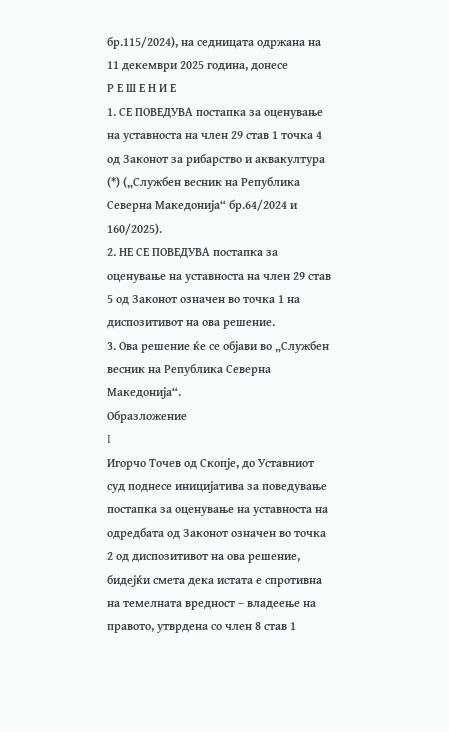бр.115/2024), на седницата одржана на 11 декември 2025 година, донесе
Р Е Ш Е Н И Е
1. СЕ ПОВЕДУВА постапка за оценување на уставноста на член 29 став 1 точка 4 од Законот за рибарство и аквакултура (*) („Службен весник на Република Северна Македонија“ бр.64/2024 и 160/2025).
2. НЕ СЕ ПОВЕДУВА постапка за оценување на уставноста на член 29 став 5 од Законот означен во точка 1 на диспозитивот на ова решение.
3. Ова решение ќе се објави во „Службен весник на Република Северна Македонија“.
Образложение
I
Игорчо Точев од Скопје, до Уставниот суд поднесе иницијатива за поведување постапка за оценување на уставноста на одредбата од Законот означен во точка 2 од диспозитивот на ова решение, бидејќи смета дека истата е спротивна на темелната вредност – владеење на правото, утврдена со член 8 став 1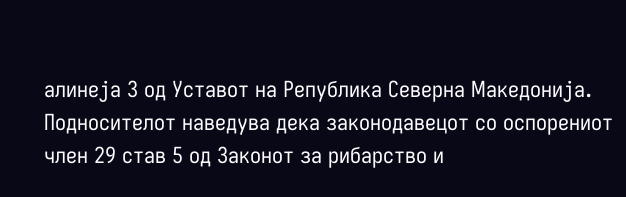алинеја 3 од Уставот на Република Северна Македонија.
Подносителот наведува дека законодавецот со оспорениот член 29 став 5 од Законот за рибарство и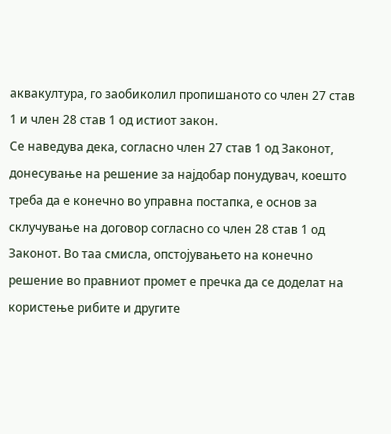аквакултура, го заобиколил пропишаното со член 27 став 1 и член 28 став 1 од истиот закон.
Се наведува дека, согласно член 27 став 1 од Законот, донесување на решение за најдобар понудувач, коешто треба да е конечно во управна постапка, е основ за склучување на договор согласно со член 28 став 1 од Законот. Во таа смисла, опстојувањето на конечно решение во правниот промет е пречка да се доделат на користење рибите и другите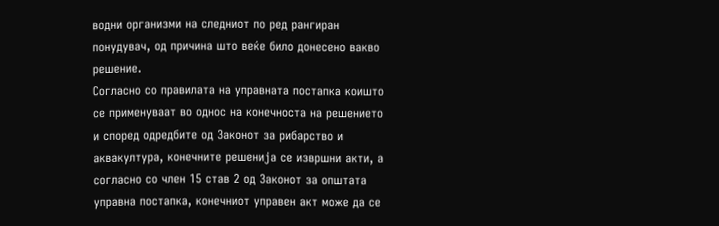водни организми на следниот по ред рангиран понудувач, од причина што веќе било донесено вакво решение.
Согласно со правилата на управната постапка коишто се применуваат во однос на конечноста на решението и според одредбите од Законот за рибарство и аквакултура, конечните решенија се извршни акти, а согласно со член 15 став 2 од Законот за општата управна постапка, конечниот управен акт може да се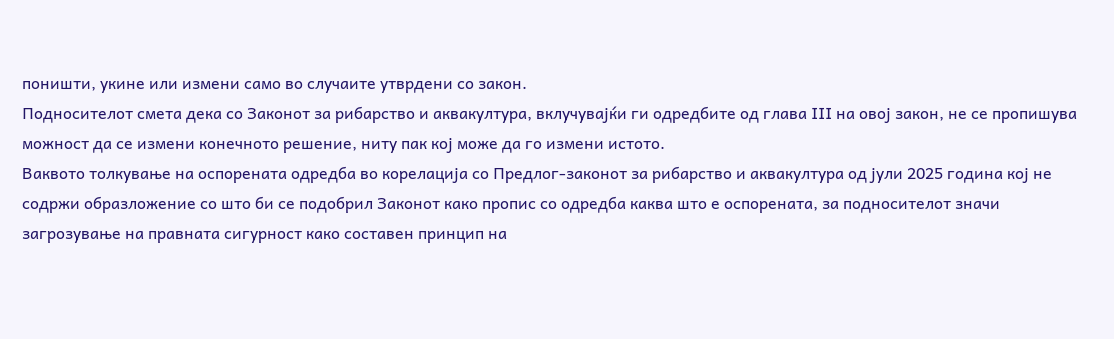поништи, укине или измени само во случаите утврдени со закон.
Подносителот смета дека со Законот за рибарство и аквакултура, вклучувајќи ги одредбите од глава III на овој закон, не се пропишува можност да се измени конечното решение, ниту пак кој може да го измени истото.
Ваквото толкување на оспорената одредба во корелација со Предлог-законот за рибарство и аквакултура од јули 2025 година кој не содржи образложение со што би се подобрил Законот како пропис со одредба каква што е оспорената, за подносителот значи загрозување на правната сигурност како составен принцип на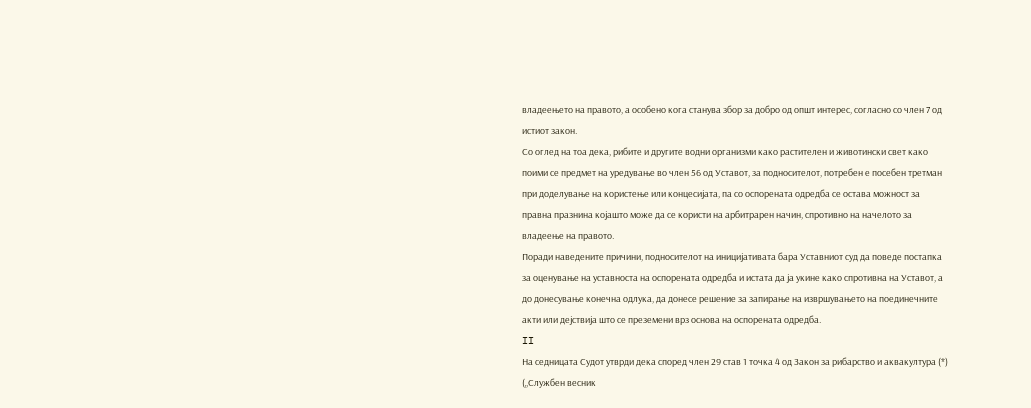владеењето на правото, а особено кога станува збор за добро од општ интерес, согласно со член 7 од истиот закон.
Со оглед на тоа дека, рибите и другите водни организми како растителен и животински свет како поими се предмет на уредување во член 56 од Уставот, за подносителот, потребен е посебен третман при доделување на користење или концесијата, па со оспорената одредба се остава можност за правна празнина којашто може да се користи на арбитрарен начин, спротивно на начелото за владеење на правото.
Поради наведените причини, подносителот на иницијативата бара Уставниот суд да поведе постапка за оценување на уставноста на оспорената одредба и истата да ја укине како спротивна на Уставот, а до донесување конечна одлука, да донесе решение за запирање на извршувањето на поединечните акти или дејствија што се преземени врз основа на оспорената одредба.
II
На седницата Судот утврди дека според член 29 став 1 точка 4 од Закон за рибарство и аквакултура (*) („Службен весник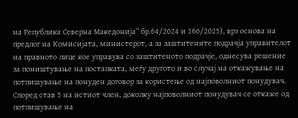на Република Северна Македонија“ бр.64/2024 и 160/2025), врз основа на предлог на Комисијата, министерот, а за заштитените подрачја управителот на правното лице кое управува со заштитеното подрачје, однесува решение за поништување на постапката, меѓу другото и во случај на откажување на потпишување на понуден договор за користење од најповолниот понудувач.
Според став 5 на истиот член, доколку најповолниот понудувач се откаже од потпишување на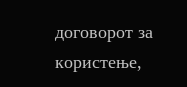договорот за користење,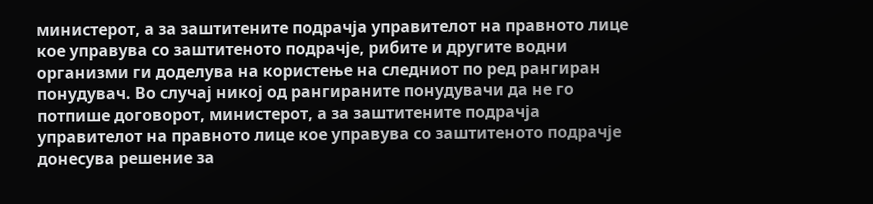министерот, а за заштитените подрачја управителот на правното лице кое управува со заштитеното подрачје, рибите и другите водни организми ги доделува на користење на следниот по ред рангиран понудувач. Во случај никој од рангираните понудувачи да не го потпише договорот, министерот, а за заштитените подрачја управителот на правното лице кое управува со заштитеното подрачје донесува решение за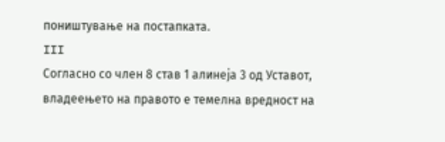поништување на постапката.
III
Согласно со член 8 став 1 алинеја 3 од Уставот, владеењето на правото е темелна вредност на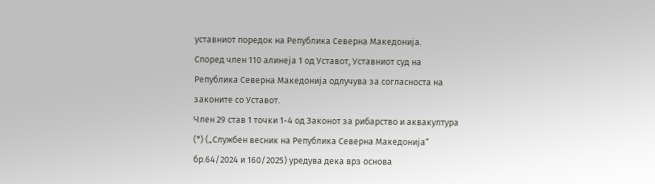уставниот поредок на Република Северна Македонија.
Според член 110 алинеја 1 од Уставот, Уставниот суд на Република Северна Македонија одлучува за согласноста на законите со Уставот.
Член 29 став 1 точки 1-4 од Законот за рибарство и аквакултура (*) („Службен весник на Република Северна Македонија“ бр.64/2024 и 160/2025) уредува дека врз основа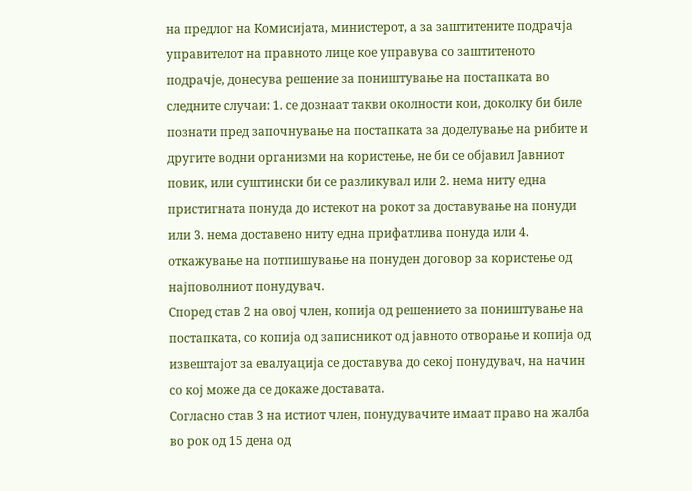на предлог на Комисијата, министерот, а за заштитените подрачја управителот на правното лице кое управува со заштитеното подрачје, донесува решение за поништување на постапката во следните случаи: 1. се дознаат такви околности кои, доколку би биле познати пред започнување на постапката за доделување на рибите и другите водни организми на користење, не би се објавил Јавниот повик, или суштински би се разликувал или 2. нема ниту една пристигната понуда до истекот на рокот за доставување на понуди или 3. нема доставено ниту една прифатлива понуда или 4. откажување на потпишување на понуден договор за користење од најповолниот понудувач.
Според став 2 на овој член, копија од решението за поништување на постапката, со копија од записникот од јавното отворање и копија од извештајот за евалуација се доставува до секој понудувач, на начин со кој може да се докаже доставата.
Согласно став 3 на истиот член, понудувачите имаат право на жалба во рок од 15 дена од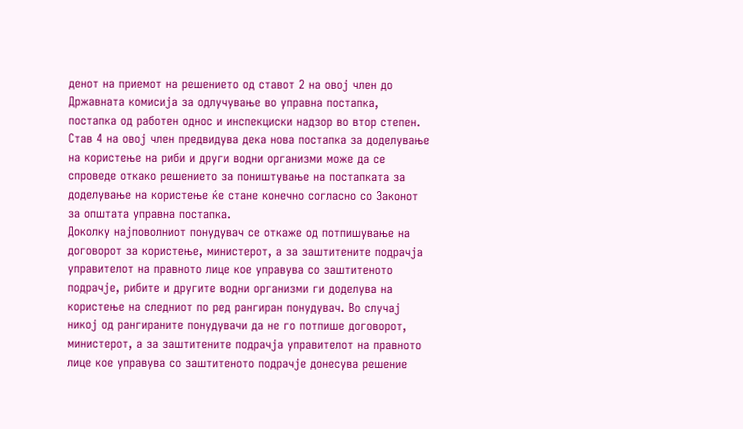денот на приемот на решението од ставот 2 на овој член до Државната комисија за одлучување во управна постапка, постапка од работен однос и инспекциски надзор во втор степен.
Став 4 на овој член предвидува дека нова постапка за доделување на користење на риби и други водни организми може да се спроведе откако решението за поништување на постапката за доделување на користење ќе стане конечно согласно со Законот за општата управна постапка.
Доколку најповолниот понудувач се откаже од потпишување на договорот за користење, министерот, а за заштитените подрачја управителот на правното лице кое управува со заштитеното подрачје, рибите и другите водни организми ги доделува на користење на следниот по ред рангиран понудувач. Во случај никој од рангираните понудувачи да не го потпише договорот, министерот, а за заштитените подрачја управителот на правното лице кое управува со заштитеното подрачје донесува решение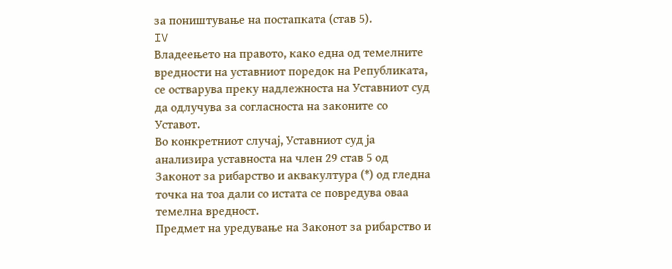за поништување на постапката (став 5).
IV
Владеењето на правото, како една од темелните вредности на уставниот поредок на Републиката, се остварува преку надлежноста на Уставниот суд да одлучува за согласноста на законите со Уставот.
Во конкретниот случај, Уставниот суд ја анализира уставноста на член 29 став 5 од Законот за рибарство и аквакултура (*) од гледна точка на тоа дали со истата се повредува оваа темелна вредност.
Предмет на уредување на Законот за рибарство и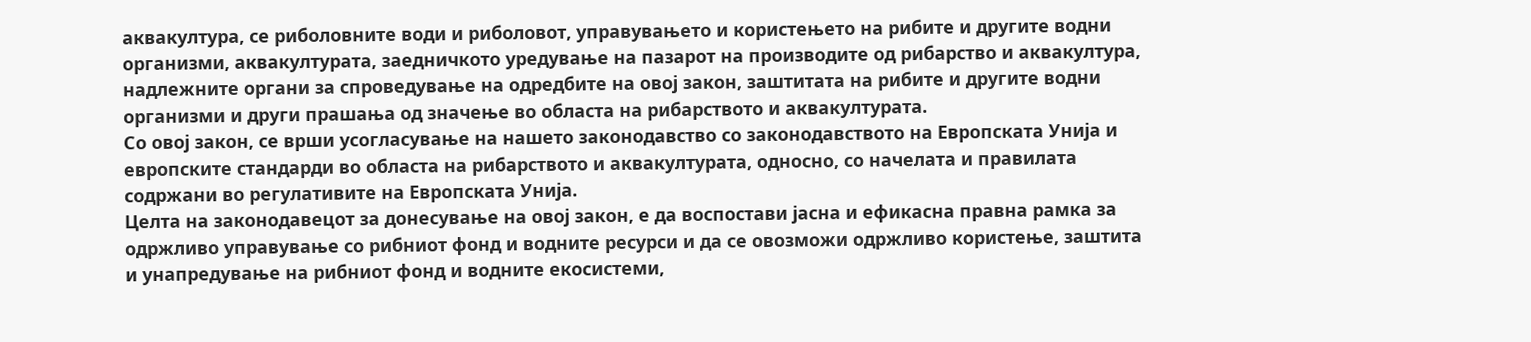аквакултура, се риболовните води и риболовот, управувањето и користењето на рибите и другите водни организми, аквакултурата, заедничкото уредување на пазарот на производите од рибарство и аквакултура, надлежните органи за спроведување на одредбите на овој закон, заштитата на рибите и другите водни организми и други прашања од значење во областа на рибарството и аквакултурата.
Со овој закон, се врши усогласување на нашето законодавство со законодавството на Европската Унија и европските стандарди во областа на рибарството и аквакултурата, односно, со начелата и правилата содржани во регулативите на Европската Унија.
Целта на законодавецот за донесување на овој закон, е да воспостави јасна и ефикасна правна рамка за одржливо управување со рибниот фонд и водните ресурси и да се овозможи одржливо користење, заштита и унапредување на рибниот фонд и водните екосистеми,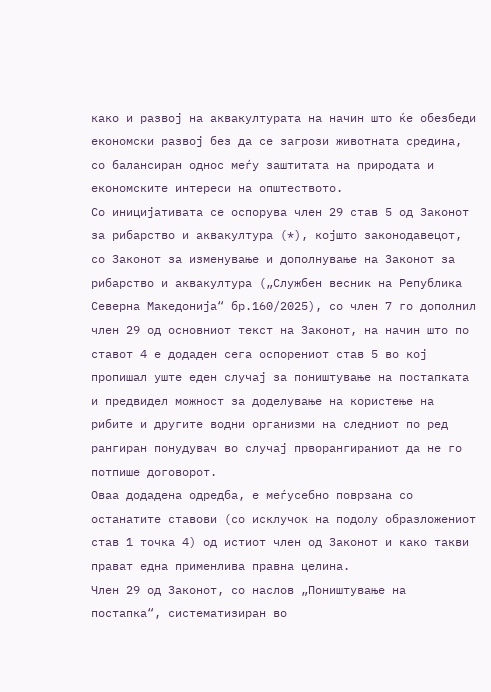како и развој на аквакултурата на начин што ќе обезбеди економски развој без да се загрози животната средина, со балансиран однос меѓу заштитата на природата и економските интереси на општеството.
Со иницијативата се оспорува член 29 став 5 од Законот за рибарство и аквакултура (*), којшто законодавецот, со Законот за изменување и дополнување на Законот за рибарство и аквакултура („Службен весник на Република Северна Македонија“ бр.160/2025), со член 7 го дополнил член 29 од основниот текст на Законот, на начин што по ставот 4 е додаден сега оспорениот став 5 во кој пропишал уште еден случај за поништување на постапката и предвидел можност за доделување на користење на рибите и другите водни организми на следниот по ред рангиран понудувач во случај прворангираниот да не го потпише договорот.
Оваа додадена одредба, е меѓусебно поврзана со останатите ставови (со исклучок на подолу образложениот став 1 точка 4) од истиот член од Законот и како такви прават една применлива правна целина.
Член 29 од Законот, со наслов „Поништување на постапка“, систематизиран во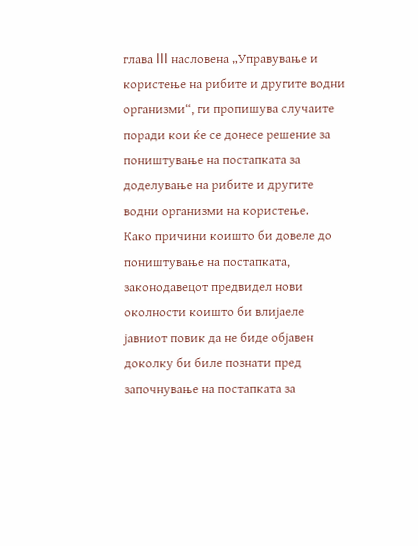глава III насловена „Управување и користење на рибите и другите водни организми“, ги пропишува случаите поради кои ќе се донесе решение за поништување на постапката за доделување на рибите и другите водни организми на користење.
Како причини коишто би довеле до поништување на постапката, законодавецот предвидел нови околности коишто би влијаеле јавниот повик да не биде објавен доколку би биле познати пред започнување на постапката за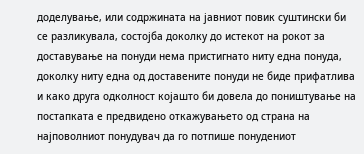доделување, или содржината на јавниот повик суштински би се разликувала, состојба доколку до истекот на рокот за доставување на понуди нема пристигнато ниту една понуда, доколку ниту една од доставените понуди не биде прифатлива и како друга одколност којашто би довела до поништување на постапката е предвидено откажувањето од страна на најповолниот понудувач да го потпише понудениот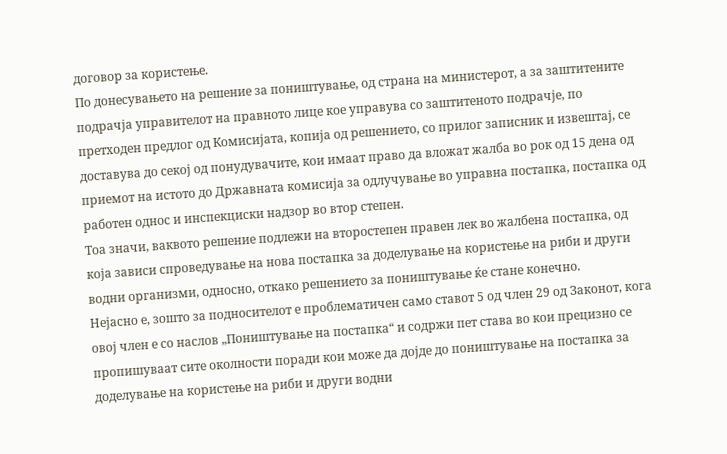договор за користење.
По донесувањето на решение за поништување, од страна на министерот, а за заштитените подрачја управителот на правното лице кое управува со заштитеното подрачје, по претходен предлог од Комисијата, копија од решението, со прилог записник и извештај, се доставува до секој од понудувачите, кои имаат право да вложат жалба во рок од 15 дена од приемот на истото до Државната комисија за одлучување во управна постапка, постапка од работен однос и инспекциски надзор во втор степен.
Тоа значи, ваквото решение подлежи на второстепен правен лек во жалбена постапка, од која зависи спроведување на нова постапка за доделување на користење на риби и други водни организми, односно, откако решението за поништување ќе стане конечно.
Нејасно е, зошто за подносителот е проблематичен само ставот 5 од член 29 од Законот, кога овој член е со наслов „Поништување на постапка“ и содржи пет става во кои прецизно се пропишуваат сите околности поради кои може да дојде до поништување на постапка за доделување на користење на риби и други водни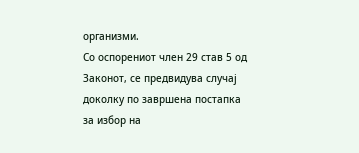организми.
Со оспорениот член 29 став 5 од Законот, се предвидува случај доколку по завршена постапка за избор на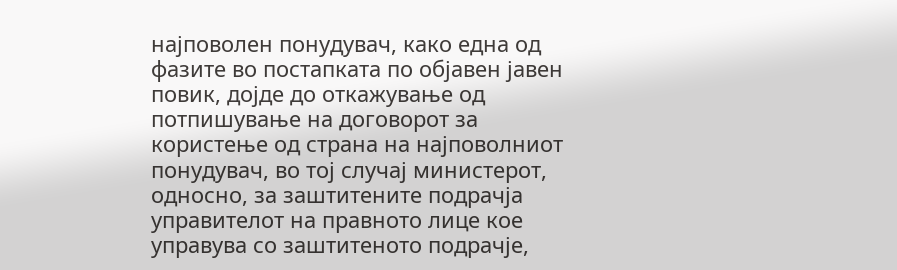најповолен понудувач, како една од фазите во постапката по објавен јавен повик, дојде до откажување од потпишување на договорот за користење од страна на најповолниот понудувач, во тој случај министерот, односно, за заштитените подрачја управителот на правното лице кое управува со заштитеното подрачје,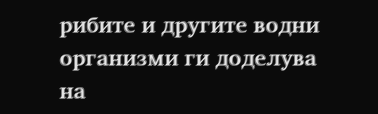рибите и другите водни организми ги доделува на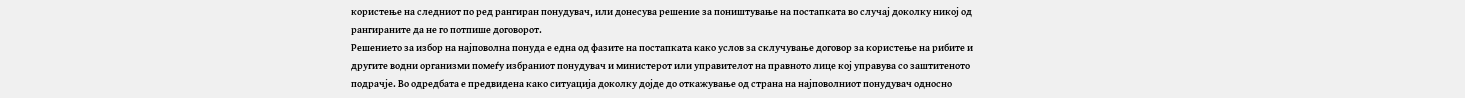користење на следниот по ред рангиран понудувач, или донесува решение за поништување на постапката во случај доколку никој од рангираните да не го потпише договорот.
Решението за избор на најповолна понуда е една од фазите на постапката како услов за склучување договор за користење на рибите и другите водни организми помеѓу избраниот понудувач и министерот или управителот на правното лице кој управува со заштитеното подрачје. Во одредбата е предвидена како ситуација доколку дојде до откажување од страна на најповолниот понудувач односно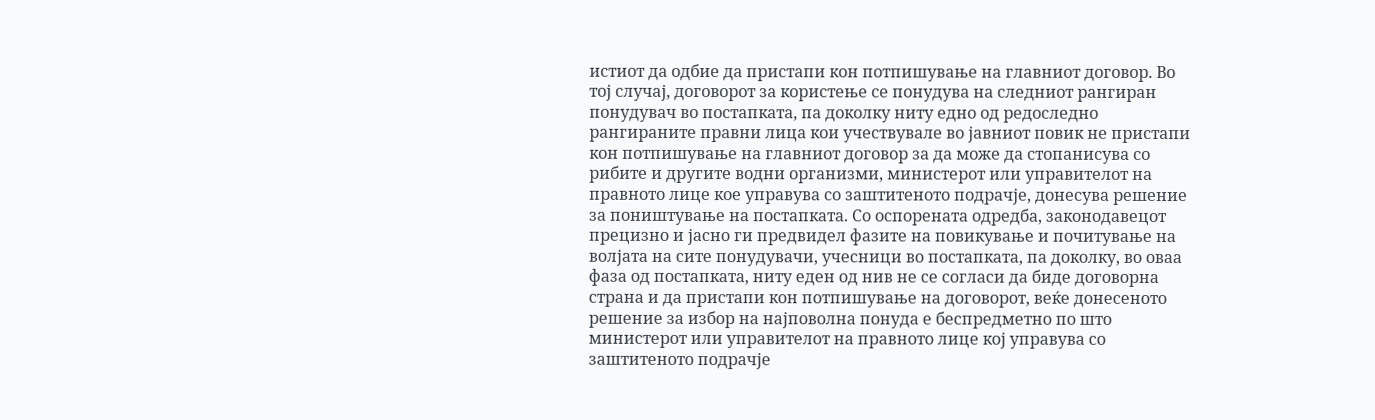истиот да одбие да пристапи кон потпишување на главниот договор. Во тој случај, договорот за користење се понудува на следниот рангиран понудувач во постапката, па доколку ниту едно од редоследно рангираните правни лица кои учествувале во јавниот повик не пристапи кон потпишување на главниот договор за да може да стопанисува со рибите и другите водни организми, министерот или управителот на правното лице кое управува со заштитеното подрачје, донесува решение за поништување на постапката. Со оспорената одредба, законодавецот прецизно и јасно ги предвидел фазите на повикување и почитување на волјата на сите понудувачи, учесници во постапката, па доколку, во оваа фаза од постапката, ниту еден од нив не се согласи да биде договорна страна и да пристапи кон потпишување на договорот, веќе донесеното решение за избор на најповолна понуда е беспредметно по што министерот или управителот на правното лице кој управува со заштитеното подрачје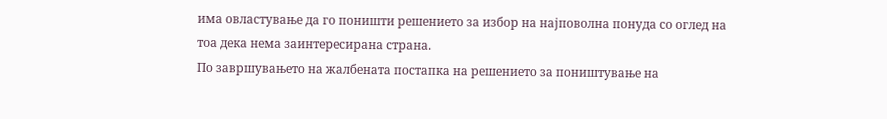има овластување да го поништи решението за избор на најповолна понуда со оглед на тоа дека нема заинтересирана страна.
По завршувањето на жалбената постапка на решението за поништување на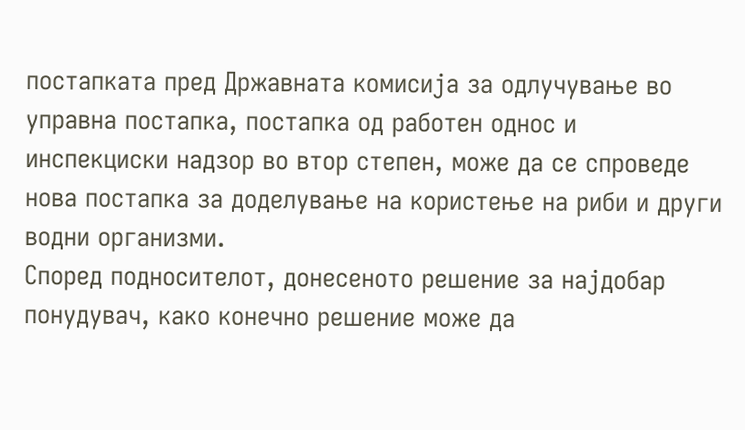постапката пред Државната комисија за одлучување во управна постапка, постапка од работен однос и инспекциски надзор во втор степен, може да се спроведе нова постапка за доделување на користење на риби и други водни организми.
Според подносителот, донесеното решение за најдобар понудувач, како конечно решение може да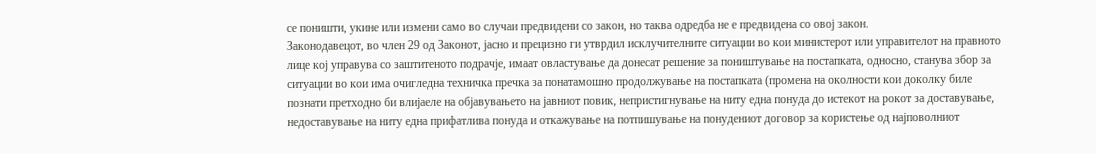се поништи, укине или измени само во случаи предвидени со закон, но таква одредба не е предвидена со овој закон.
Законодавецот, во член 29 од Законот, јасно и прецизно ги утврдил исклучителните ситуации во кои министерот или управителот на правното лице кој управува со заштитеното подрачје, имаат овластување да донесат решение за поништување на постапката, односно, станува збор за ситуации во кои има очигледна техничка пречка за понатамошно продолжување на постапката (промена на околности кои доколку биле познати претходно би влијаеле на објавувањето на јавниот повик, непристигнување на ниту една понуда до истекот на рокот за доставување, недоставување на ниту една прифатлива понуда и откажување на потпишување на понудениот договор за користење од најповолниот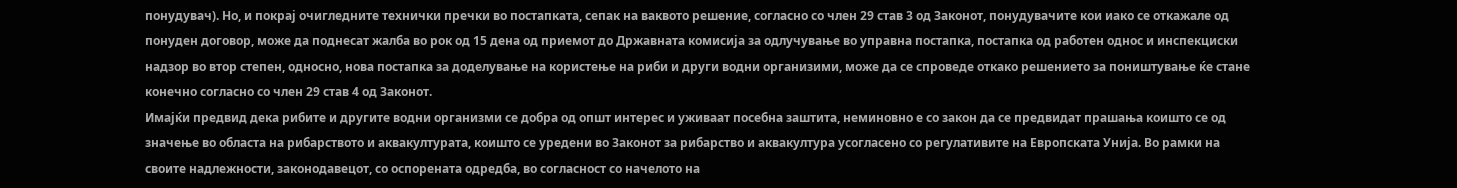понудувач). Но, и покрај очигледните технички пречки во постапката, сепак на ваквото решение, согласно со член 29 став 3 од Законот, понудувачите кои иако се откажале од понуден договор, може да поднесат жалба во рок од 15 дена од приемот до Државната комисија за одлучување во управна постапка, постапка од работен однос и инспекциски надзор во втор степен, односно, нова постапка за доделување на користење на риби и други водни организими, може да се спроведе откако решението за поништување ќе стане конечно согласно со член 29 став 4 од Законот.
Имајќи предвид дека рибите и другите водни организми се добра од општ интерес и уживаат посебна заштита, неминовно е со закон да се предвидат прашања коишто се од значење во областа на рибарството и аквакултурата, коишто се уредени во Законот за рибарство и аквакултура усогласено со регулативите на Европската Унија. Во рамки на своите надлежности, законодавецот, со оспорената одредба, во согласност со начелото на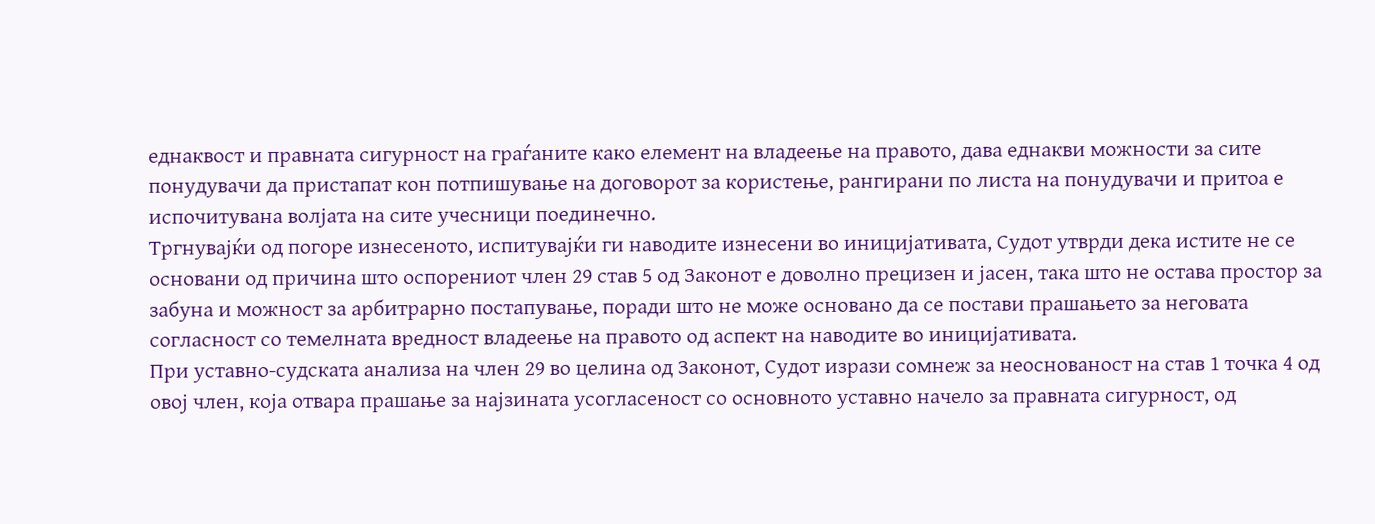еднаквост и правната сигурност на граѓаните како елемент на владеење на правото, дава еднакви можности за сите понудувачи да пристапат кон потпишување на договорот за користење, рангирани по листа на понудувачи и притоа е испочитувана волјата на сите учесници поединечно.
Тргнувајќи од погоре изнесеното, испитувајќи ги наводите изнесени во иницијативата, Судот утврди дека истите не се основани од причина што оспорениот член 29 став 5 од Законот е доволно прецизен и јасен, така што не остава простор за забуна и можност за арбитрарно постапување, поради што не може основано да се постави прашањето за неговата согласност со темелната вредност владеење на правото од аспект на наводите во иницијативата.
При уставно-судската анализа на член 29 во целина од Законот, Судот изрази сомнеж за неоснованост на став 1 точка 4 од овој член, која отвара прашање за најзината усогласеност со основното уставно начело за правната сигурност, од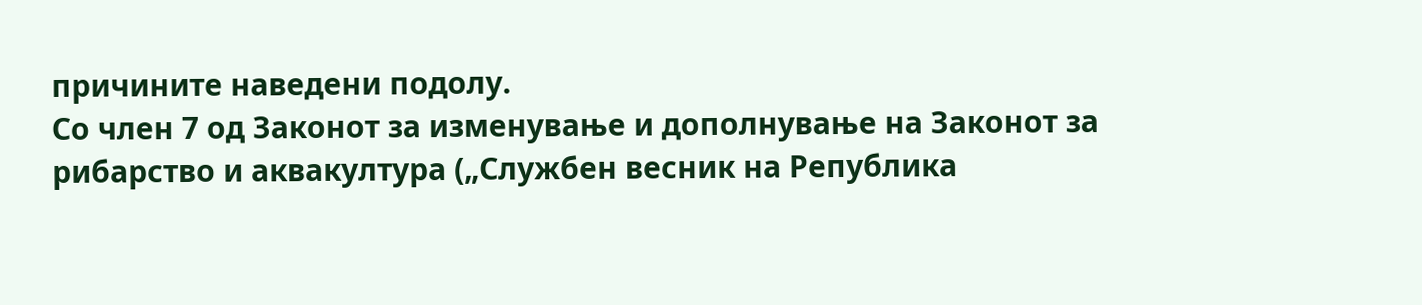причините наведени подолу.
Со член 7 од Законот за изменување и дополнување на Законот за рибарство и аквакултура („Службен весник на Република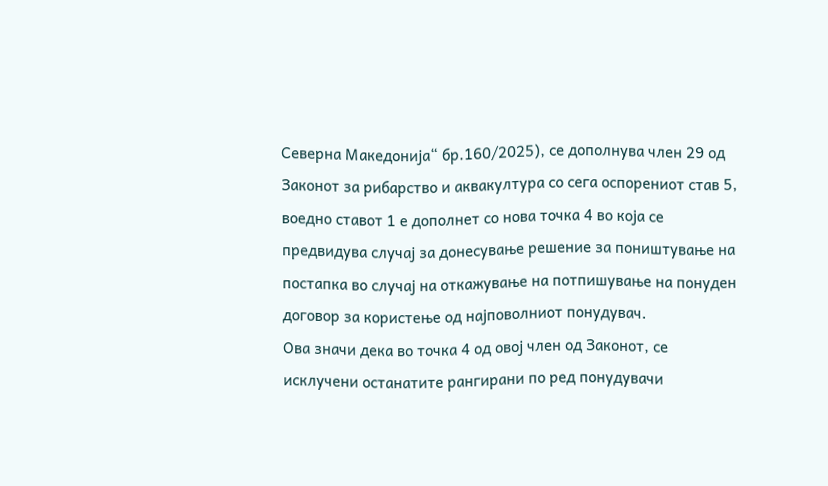Северна Македонија“ бр.160/2025), се дополнува член 29 од Законот за рибарство и аквакултура со сега оспорениот став 5, воедно ставот 1 е дополнет со нова точка 4 во која се предвидува случај за донесување решение за поништување на постапка во случај на откажување на потпишување на понуден договор за користење од најповолниот понудувач.
Ова значи дека во точка 4 од овој член од Законот, се исклучени останатите рангирани по ред понудувачи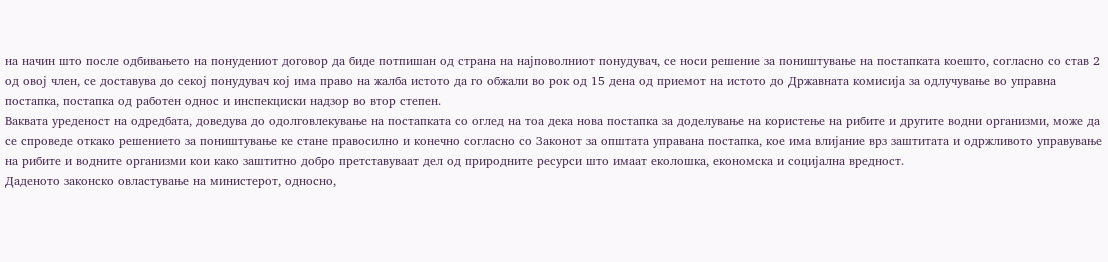на начин што после одбивањето на понудениот договор да биде потпишан од страна на најповолниот понудувач, се носи решение за поништување на постапката коешто, согласно со став 2 од овој член, се доставува до секој понудувач кој има право на жалба истото да го обжали во рок од 15 дена од приемот на истото до Државната комисија за одлучување во управна постапка, постапка од работен однос и инспекциски надзор во втор степен.
Ваквата уреденост на одредбата, доведува до одолговлекување на постапката со оглед на тоа дека нова постапка за доделување на користење на рибите и другите водни организми, може да се спроведе откако решението за поништување ке стане правосилно и конечно согласно со Законот за општата управана постапка, кое има влијание врз заштитата и одржливото управување на рибите и водните организми кои како заштитно добро претставуваат дел од природните ресурси што имаат еколошка, економска и социјална вредност.
Даденото законско овластување на министерот, односно,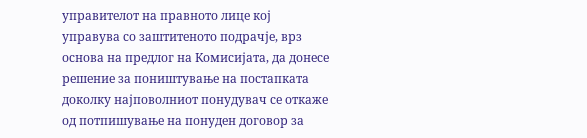управителот на правното лице кој управува со заштитеното подрачје, врз основа на предлог на Комисијата, да донесе решение за поништување на постапката доколку најповолниот понудувач се откаже од потпишување на понуден договор за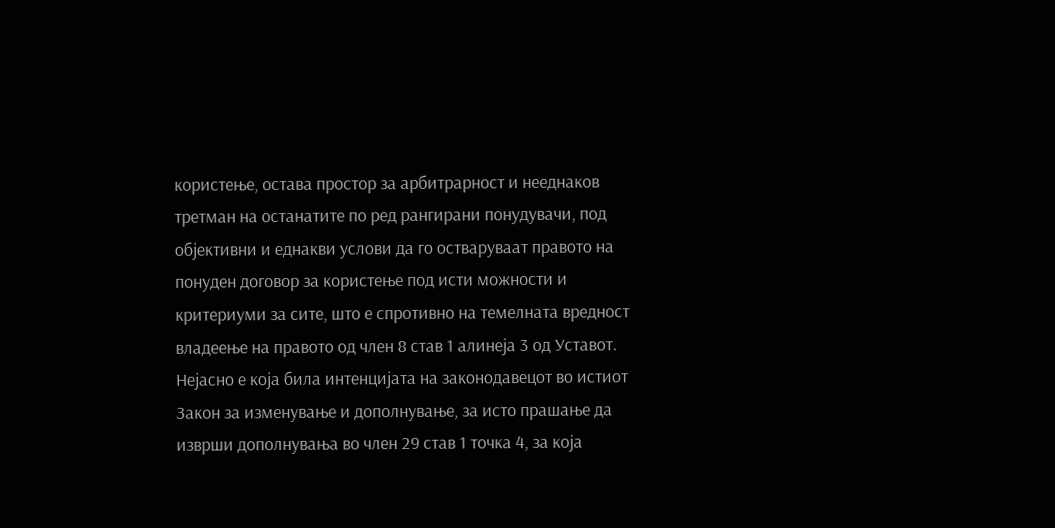користење, остава простор за арбитрарност и нееднаков третман на останатите по ред рангирани понудувачи, под објективни и еднакви услови да го остваруваат правото на понуден договор за користење под исти можности и критериуми за сите, што е спротивно на темелната вредност владеење на правото од член 8 став 1 алинеја 3 од Уставот.
Нејасно е која била интенцијата на законодавецот во истиот Закон за изменување и дополнување, за исто прашање да изврши дополнувања во член 29 став 1 точка 4, за која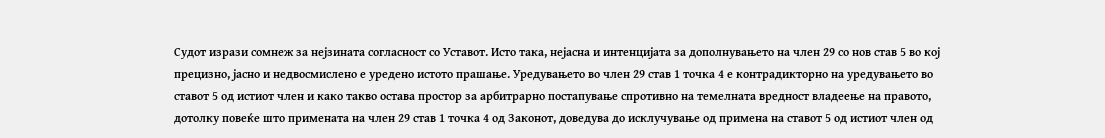Судот изрази сомнеж за нејзината согласност со Уставот. Исто така, нејасна и интенцијата за дополнувањето на член 29 со нов став 5 во кој прецизно, јасно и недвосмислено е уредено истото прашање. Уредувањето во член 29 став 1 точка 4 е контрадикторно на уредувањето во ставот 5 од истиот член и како такво остава простор за арбитрарно постапување спротивно на темелната вредност владеење на правото, дотолку повеќе што примената на член 29 став 1 точка 4 од Законот, доведува до исклучување од примена на ставот 5 од истиот член од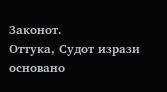Законот.
Оттука, Судот изрази основано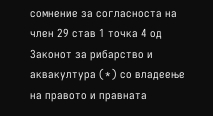сомнение за согласноста на член 29 став 1 точка 4 од Законот за рибарство и аквакултура (*) со владеење на правото и правната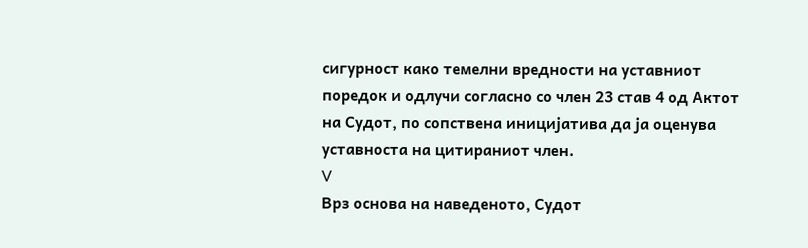сигурност како темелни вредности на уставниот поредок и одлучи согласно со член 23 став 4 од Актот на Судот, по сопствена иницијатива да ја оценува уставноста на цитираниот член.
V
Врз основа на наведеното, Судот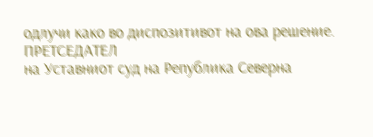одлучи како во диспозитивот на ова решение.
ПРЕТСЕДАТЕЛ
на Уставниот суд на Република Северна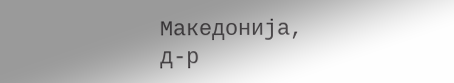Македонија,
д-р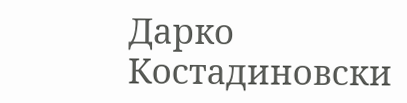Дарко Костадиновски